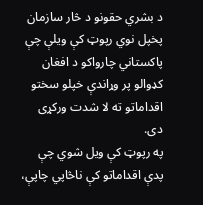د بشري حقونو د څار سازمان پخپل نوي رپوټ کې ویلې چې پاکستاني چارواکو د افغان کډوالو پر وړاندې خپلو سختو اقداماتو ته لا شدت ورکړی دی.
په رپوټ کې ویل شوي چې پدې اقداماتو کې ناڅاپي چاپې،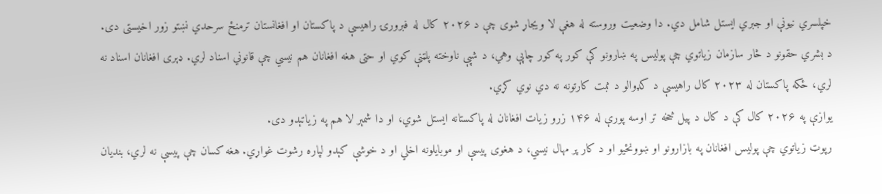خپلسري نیونې او جبري ایستل شامل دي. دا وضعیت وروسته له هغې لا ویجاړ شوی چې د ۲۰۲۶ کال له فبرورۍ راهیسې د پاکستان او افغانستان ترمنځ سرحدي نښتو زور اخیستی دی.
د بشري حقونو د څار سازمان زیاتوي چې پولیس په ښارونو کې کور په کور چاپې وهي، د شپې ناوخته پلټنې کوي او حتی هغه افغانان هم نیسي چې قانوني اسناد لري. ډېری افغانان اسناد نه لري، ځکه پاکستان له ۲۰۲۳ کال راهیسې د کډوالو د ثبت کارتونه نه دي نوي کړي.
یوازې په ۲۰۲۶ کال کې د کال د پیل څخه تر اوسه پورې له ۱۴۶ زرو زیات افغانان له پاکستانه ایستل شوي، او دا شمېر لا هم په زیاتېدو دی.
رپوټ زیاتوي چې پولیس افغانان په بازارونو او ښوونځيو او د کار پر مهال نیسي، د هغوی پیسې او موبایلونه اخلي او د خوشې کېدو لپاره رشوت غواړي. هغه کسان چې پیسې نه لري، بندیان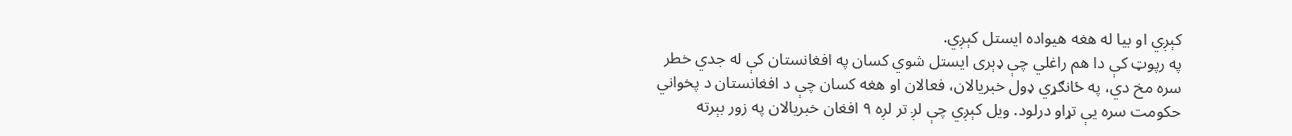کېږي او بیا له هغه هیواده ایستل کېږي.
په رپوټ کې دا هم راغلي چې ډېری ایستل شوي کسان په افغانستان کې له جدي خطر سره مخ دي، په ځانګړي ډول خبریالان، فعالان او هغه کسان چې د افغانستان د پخواني حکومت سره یې تړاو درلود. ویل کېږي چې لږ تر لږه ۹ افغان خبریالان په زور بېرته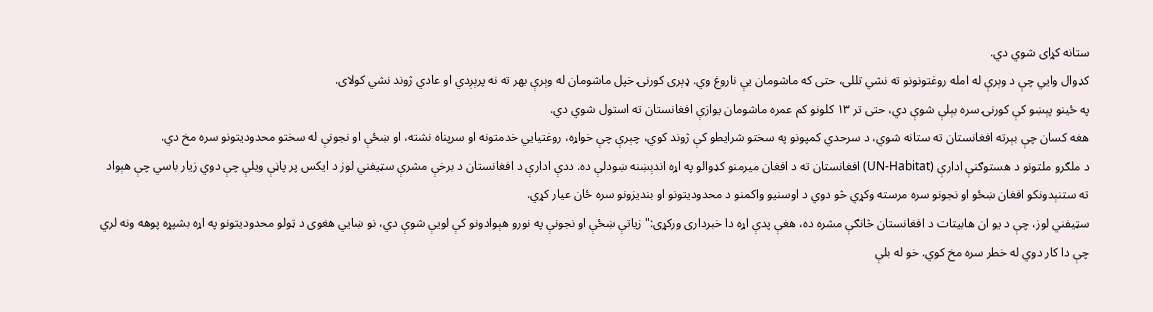ستانه کړای شوي دي.
کډوال وايي چې د وېرې له امله روغتونونو ته نشي تللی، حتی که ماشومان یې ناروغ وي. ډېری کورنۍ خپل ماشومان له وېرې بهر ته نه پرېږدي او عادي ژوند نشي کولای.
په ځینو پېښو کې کورنۍ سره بېلې شوې دي، حتی تر ۱۳ کلونو کم عمره ماشومان یوازې افغانستان ته استول شوي دي.
هغه کسان چې بېرته افغانستان ته ستانه شوي، د سرحدي کمپونو په سختو شرایطو کې ژوند کوي، چېرې چې خواړه، روغتیايي خدمتونه او سرپناه نشته، او ښځې او نجونې له سختو محدودیتونو سره مخ دي.
د ملګرو ملتونو د هستوګنې ادارې (UN-Habitat) افغانستان ته د افغان میرمنو کډوالو په اړه اندېښنه ښودلې ده. ددې ادارې د افغانستان د برخې مشرې سټیفني لوز د ایکس پر پاڼې ویلې چې دوي زیار باسي چې هېواد ته ستنېدونکو افغان ښځو او نجونو سره مرسته وکړي څو دوي د اوسنیو واکمنو د محدودیتونو او بندیزونو سره ځان عیار کړي.
سټیفني لوز، چې د یو ان هابیتات د افغانستان څانګې مشره ده، هغې پدې اړه دا خبرداری ورکړی:"زیاتې ښځې او نجونې په نورو هېوادونو کې لویې شوې دي، نو ښايي هغوی د ټولو محدودیتونو په اړه بشپړه پوهه ونه لري چې دا کار دوي له خطر سره مخ کوي. خو له بلې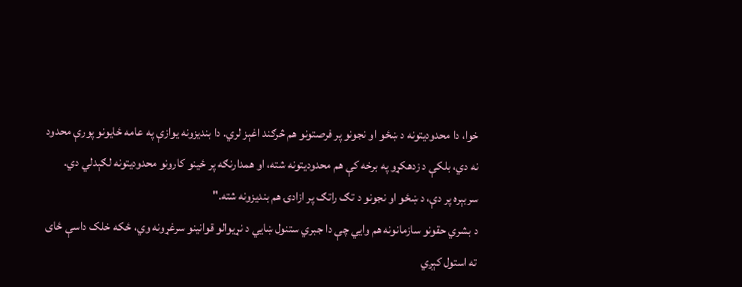خوا، دا محدودیتونه د ښځو او نجونو پر فرصتونو هم څرګند اغېز لري. دا بندیزونه یوازې په عامه ځایونو پورې محدود نه دي، بلکې د زدهکړو په برخه کې هم محدودیتونه شته، او همدارنګه پر ځینو کارونو محدودیتونه لګېدلي دي. سربېره پر دې، د ښځو او نجونو د تګ راتګ پر ازادۍ هم بندیزونه شته."
د بشري حقونو سازمانونه هم وایي چې دا جبري ستنول ښايي د نړیوالو قوانینو سرغړونه وي، ځکه خلک داسې ځای ته استول کېږي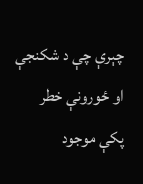چېرې چې د شکنجې او ځورونې خطر پکې موجود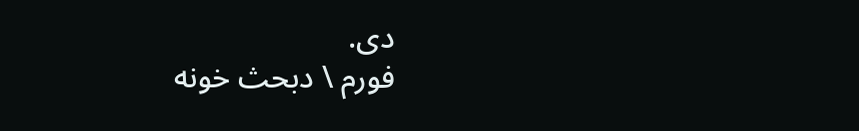دی.
فورم \ دبحث خونه